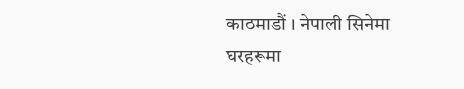काठमाडौं । नेपाली सिनेमा घरहरूमा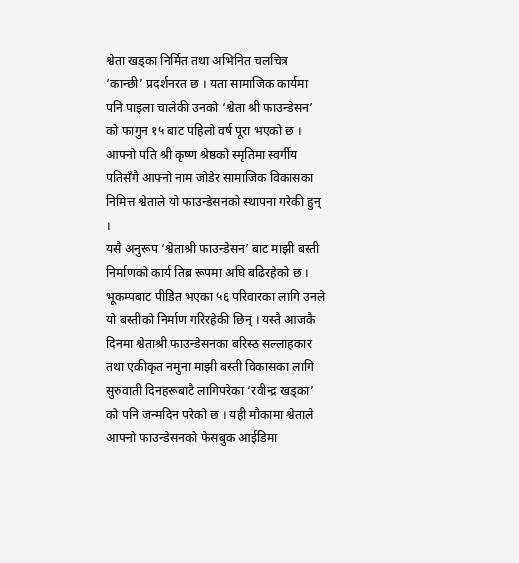श्वेता खड्का निर्मित तथा अभिनित चलचित्र ‘कान्छी’ प्रदर्शनरत छ । यता सामाजिक कार्यमा पनि पाइला चालेकी उनको ‘श्वेता श्री फाउन्डेसन’ को फागुन १५ बाट पहिलो वर्ष पूरा भएको छ । आफ्नो पति श्री कृष्ण श्रेष्ठको स्मृतिमा स्वर्गीय पतिसँगै आफ्नो नाम जोडेर सामाजिक विकासका निमित्त श्वेताले यो फाउन्डेसनको स्थापना गरेकी हुन् ।
यसै अनुरूप ‘श्वेताश्री फाउन्डेसन’ बाट माझी बस्ती निर्माणको कार्य तिब्र रूपमा अघि बढिरहेको छ । भूकम्पबाट पीडित भएका ५६ परिवारका लागि उनले यो बस्तीको निर्माण गरिरहेकी छिन् । यस्तै आजकै दिनमा श्वेताश्री फाउन्डेसनका बरिस्ठ सल्लाहकार तथा एकीकृत नमुना माझी बस्ती विकासका लागि सुरुवाती दिनहरूबाटै लागिपरेका ‘रवीन्द्र खड्का’ को पनि जन्मदिन परेको छ । यही मौकामा श्वेताले आफ्नो फाउन्डेसनको फेसबुक आईडिमा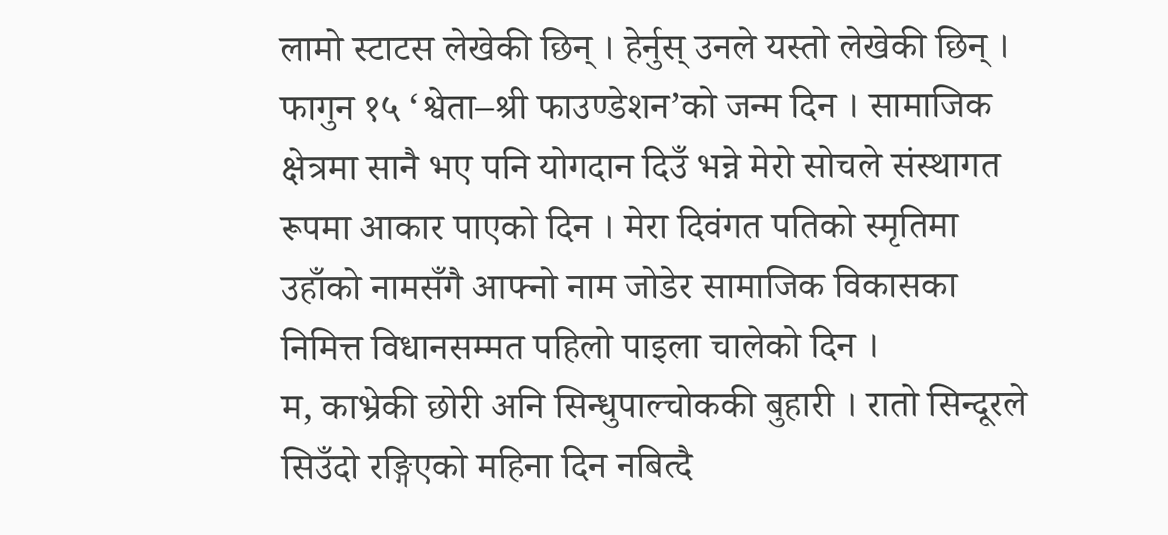लामो स्टाटस लेखेकी छिन् । हेर्नुस् उनले यस्तो लेखेकी छिन् ।
फागुन १५ ‘श्वेता–श्री फाउण्डेशन’को जन्म दिन । सामाजिक क्षेत्रमा सानै भए पनि योगदान दिउँ भन्ने मेरो सोचले संस्थागत रूपमा आकार पाएको दिन । मेरा दिवंगत पतिको स्मृतिमा उहाँको नामसँगै आफ्नो नाम जोडेर सामाजिक विकासका निमित्त विधानसम्मत पहिलो पाइला चालेको दिन ।
म, काभ्रेकी छोरी अनि सिन्धुपाल्चोककी बुहारी । रातो सिन्दूरले सिउँदो रङ्गिएको महिना दिन नबित्दै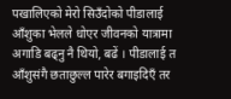पखालिएको मेरो सिउँदोको पीडालाई आँशुका भेलले धोएर जीवनको यात्रामा अगाडि बढ्नु नै थियो, बढें । पीडालाई त आँशुसंगै छताछुल्ल पारेर बगाइदिएँ तर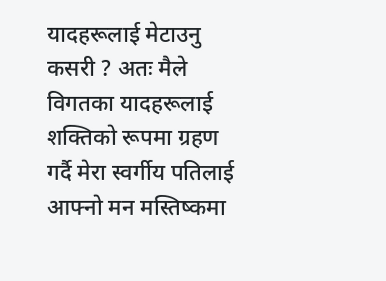यादहरूलाई मेटाउनु कसरी ? अतः मैले विगतका यादहरूलाई शक्तिको रूपमा ग्रहण गर्दै मेरा स्वर्गीय पतिलाई आफ्नो मन मस्तिष्कमा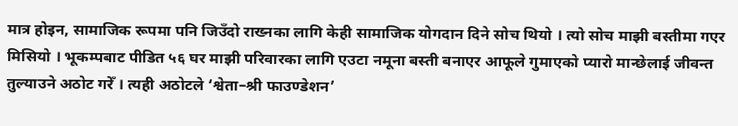मात्र होइन, सामाजिक रूपमा पनि जिउँदो राख्नका लागि केही सामाजिक योगदान दिने सोच थियो । त्यो सोच माझी बस्तीमा गएर मिसियो । भूकम्पबाट पीडित ५६ घर माझी परिवारका लागि एउटा नमूना बस्ती बनाएर आफूले गुमाएको प्यारो मान्छेलाई जीवन्त तुल्याउने अठोट गरेँ । त्यही अठोटले ‘श्वेता–श्री फाउण्डेशन’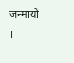जन्मायो ।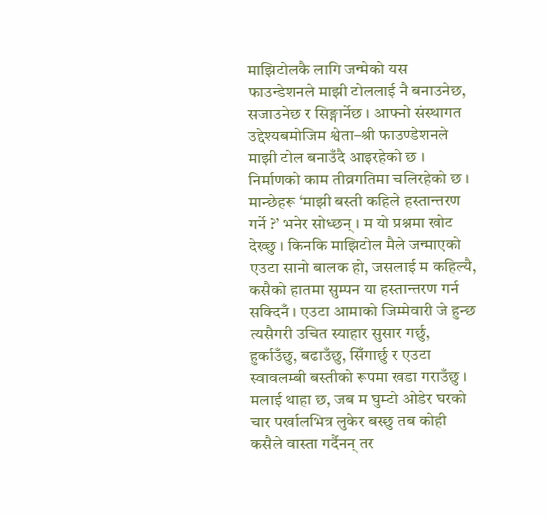माझिटोलकै लागि जन्मेको यस फाउन्डेशनले माझी टोललाई नै बनाउनेछ, सजाउनेछ र सिङ्गार्नेछ । आफ्नो संस्थागत उद्देश्यबमोजिम श्वेता–श्री फाउण्डेशनले माझी टोल बनाउँदै आइरहेको छ । निर्माणको काम तीव्रगतिमा चलिरहेको छ ।
मान्छेहरू ‘माझी बस्ती कहिले हस्तान्तरण गर्ने ?’ भनेर सोध्छन् । म यो प्रश्नमा खोट देख्छु । किनकि माझिटोल मैले जन्माएको एउटा सानो बालक हो, जसलाई म कहिल्यै, कसैको हातमा सुम्पन या हस्तान्तरण गर्न सक्दिनँ । एउटा आमाको जिम्मेवारी जे हुन्छ त्यसैगरी उचित स्याहार सुसार गर्छु, हुर्काउँछु, बढाउँछु, सिँगार्छु र एउटा स्वावलम्बी बस्तीको रूपमा खडा गराउँछु ।
मलाई थाहा छ, जब म घुम्टो ओडेर घरको चार पर्खालभित्र लुकेर बस्छु तब कोही कसैले वास्ता गर्दैनन् तर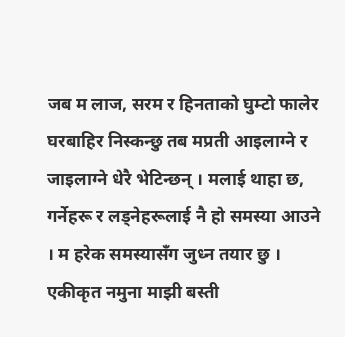जब म लाज, सरम र हिनताको घुम्टो फालेर घरबाहिर निस्कन्छु तब मप्रती आइलाग्ने र जाइलाग्ने धेरै भेटिन्छन् । मलाई थाहा छ, गर्नेहरू र लड्नेहरूलाई नै हो समस्या आउने । म हरेक समस्यासँग जुध्न तयार छु । एकीकृत नमुना माझी बस्ती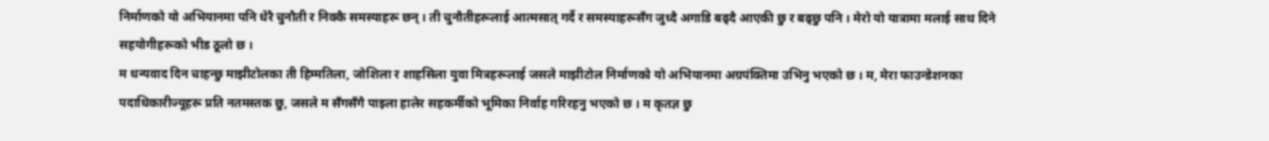निर्माणको यो अभियानमा पनि धेरै चुनौती र निक्कै समस्याहरू छन् । ती चुनौतीहरूलाई आत्मसात् गर्दै र समस्याहरूसँग जुध्दै अगाडि बढ्दै आएकी छु र बढ्छु पनि । मेरो यो यात्रामा मलाई साथ दिने सहयोगीहरूको भीड ठूलो छ ।
म धन्यवाद दिन चाहन्छु माझीटोलका ती हिम्मतिला, जोशिला र शाहसिला युवा मित्रहरूलाई जसले माझीटोल निर्माणको यो अभियानमा अग्रपंक्तिमा उभिनु भएको छ । म, मेरा फाउन्डेशनका पदाधिकारीज्यूहरू प्रति नतमस्तक छु, जसले म सँगसँगै पाइला हालेर सहकर्मीको भूमिका निर्वाह गरिरहनु भएको छ । म कृतज्ञ छु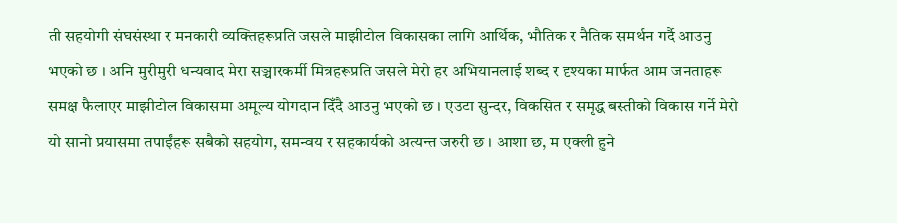ती सहयोगी संघसंस्था र मनकारी व्यक्तिहरूप्रति जसले माझीटोल विकासका लागि आर्थिक, भौतिक र नैतिक समर्थन गर्दै आउनु भएको छ । अनि मुरीमुरी धन्यवाद मेरा सञ्चारकर्मी मित्रहरूप्रति जसले मेरो हर अभियानलाई शब्द र दृश्यका मार्फत आम जनताहरू समक्ष फैलाएर माझीटोल विकासमा अमूल्य योगदान दिँदै आउनु भएको छ । एउटा सुन्दर, विकसित र समृद्ध बस्तीको विकास गर्ने मेरो यो सानो प्रयासमा तपाईंहरू सबैको सहयोग, समन्वय र सहकार्यको अत्यन्त जरुरी छ । आशा छ, म एक्ली हुने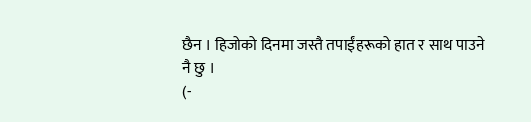छैन । हिजोको दिनमा जस्तै तपाईंहरूको हात र साथ पाउने नै छु ।
(-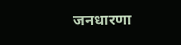जनधारणा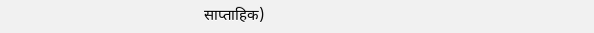साप्ताहिक)